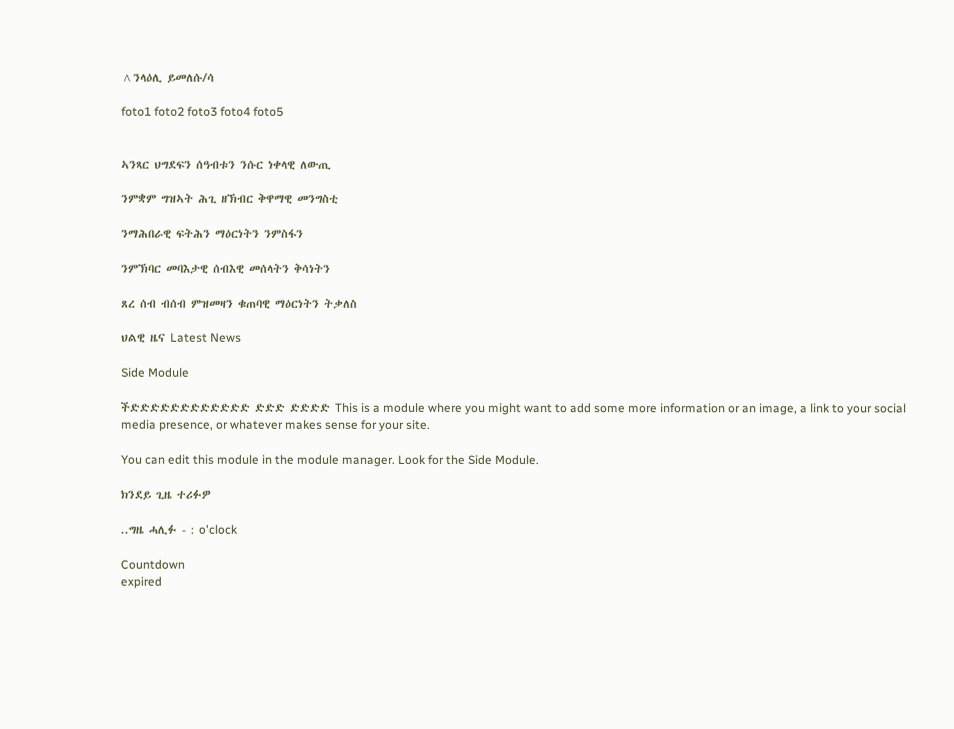^ንላዕሊ ይመለሱ/ሳ

foto1 foto2 foto3 foto4 foto5


ኣንጻር ህግደፍን ሰዓብቱን ንሱር ነቀላዊ ለውጢ

ንምቋም ግዝኣት ሕጊ ዘኽብር ቅዋማዊ መንግስቲ

ንማሕበራዊ ፍትሕን ማዕርነትን ንምስፋን

ንምኽባር መባእታዊ ሰብእዊ መሰላትን ቅሳነትን

ጸረ ሰብ ብሰብ ምዝመዛን ቁጠባዊ ማዕርነትን ትቃለስ

ህልዊ ዜና Latest News

Side Module

ችድድድድድድድድድድድድ ድድድ ድድድድ This is a module where you might want to add some more information or an image, a link to your social media presence, or whatever makes sense for your site.

You can edit this module in the module manager. Look for the Side Module.

ክንደይ ጊዜ ተሪፉዎ

..ግዜ ሓሊፉ - : o'clock

Countdown
expired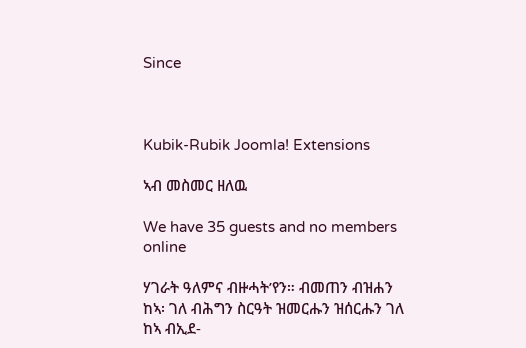Since



Kubik-Rubik Joomla! Extensions

ኣብ መስመር ዘለዉ

We have 35 guests and no members online

ሃገራት ዓለምና ብዙሓት’የን። ብመጠን ብዝሐን ከኣ፡ ገለ ብሕግን ስርዓት ዝመርሑን ዝሰርሑን ገለ ከኣ ብኢደ-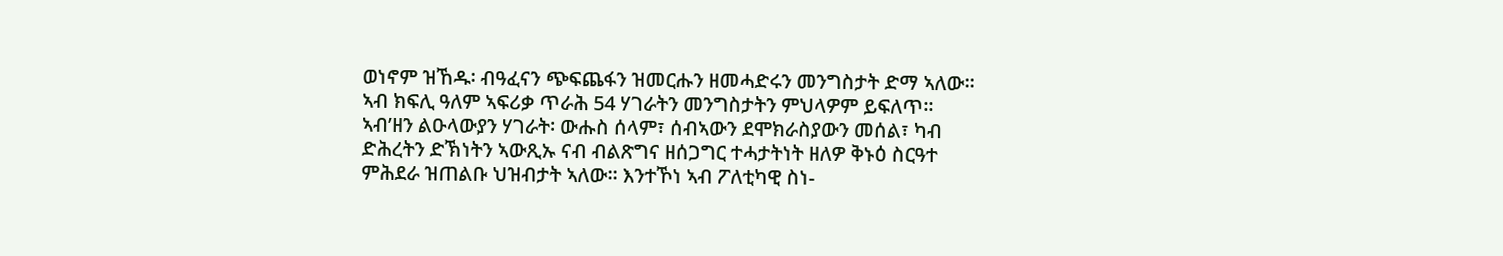ወነኖም ዝኸዱ፡ ብዓፈናን ጭፍጨፋን ዝመርሑን ዘመሓድሩን መንግስታት ድማ ኣለው። ኣብ ክፍሊ ዓለም ኣፍሪቃ ጥራሕ 54 ሃገራትን መንግስታትን ምህላዎም ይፍለጥ። ኣብ’ዘን ልዑላውያን ሃገራት፡ ውሑስ ሰላም፣ ሰብኣውን ደሞክራስያውን መሰል፣ ካብ ድሕረትን ድኽነትን ኣውጺኡ ናብ ብልጽግና ዘሰጋግር ተሓታትነት ዘለዎ ቅኑዕ ስርዓተ ምሕደራ ዝጠልቡ ህዝብታት ኣለው። እንተኾነ ኣብ ፖለቲካዊ ስነ-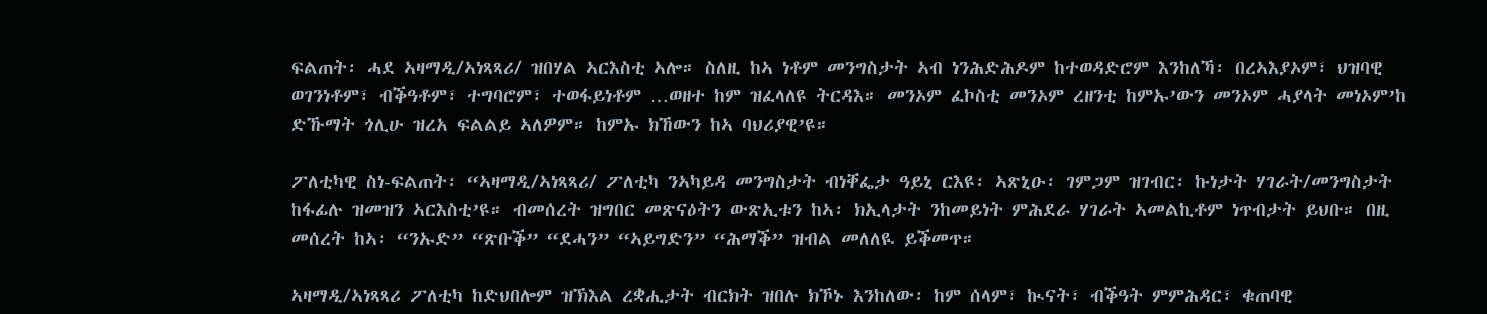ፍልጠት፡ ሓደ ኣዛማዲ/ኣነጻጻሪ/ ዝበሃል ኣርእስቲ ኣሎ። ስለዚ ከኣ ነቶም መንግስታት ኣብ ነንሕድሕዶም ከተወዳድሮም እንከለኻ፡ በረኣእያኦም፣ ህዝባዊ ወገንነቶም፣ ብቕዓቶም፣ ተግባሮም፣ ተወፋይነቶም …ወዘተ ከም ዝፈላለዩ ትርዳእ። መንኦም ፈኮስቲ መንኦም ረዘንቲ ከምኡ’ውን መንኦም ሓያላት መነኦም’ከ ድኹማት ጎሊሁ ዝረአ ፍልልይ ኣለዎም። ከምኡ ክኸውን ከኣ ባህሪያዊ’ዩ።

ፖለቲካዊ ስነ-ፍልጠት፡ “ኣዛማዲ/ኣነጻጻሪ/ ፖለቲካ ንኣካይዳ መንግስታት ብነቐፌታ ዓይኒ ርእዩ፡ ኣጽኒዑ፡ ገምጋም ዝገብር፡ ኩነታት ሃገራት/መንግስታት ከፋፊሉ ዝመዝን ኣርእስቲ’ዩ። ብመሰረት ዝግበር መጽናዕትን ውጽኢቱን ከኣ፡ ክኢላታት ንከመይነት ምሕደራ ሃገራት ኣመልኪቶም ነጥብታት ይህቡ። በዚ መሰረት ከኣ፡ “ንኡድ” “ጽቡቕ” “ደሓን” “ኣይግድን” “ሕማቕ” ዝብል መለለዪ ይቕመጥ።

ኣዛማዲ/ኣነጻጻሪ ፖለቲካ ከድህበሎም ዝኽእል ረቋሒታት ብርክት ዝበሉ ክኾኑ እንከለው፡ ከም ሰላም፣ ኲናት፣ ብቕዓት ምምሕዳር፣ ቁጠባዊ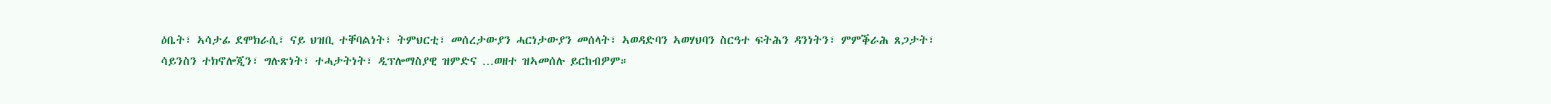ዕቤት፣ ኣሳታፊ ደሞክራሲ፣ ናይ ህዝቢ ተቐባልነት፣ ትምህርቲ፣ መሰረታውያን ሓርነታውያን መሰላት፣ ኣወዳድባን ኣወሃህባን ስርዓተ ፍትሕን ዳንነትን፣ ምምቕራሕ ጸጋታት፣ ሳይንስን ተክኖሎጂን፣ ግሉጽነት፣ ተሓታትነት፣ ዲፕሎማስያዊ ዝምድና …ወዘተ ዝኣመሰሉ ይርከብዎም።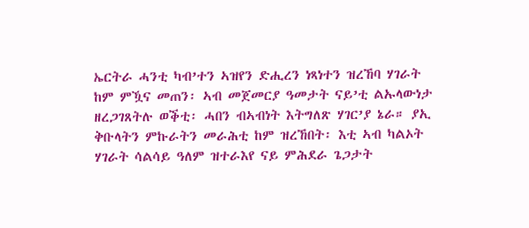ኤርትራ ሓንቲ ካብ’ተን ኣዝየን ድሒረን ነጻነተን ዝረኸባ ሃገራት ከም ምዃና መጠን፡ ኣብ መጀመርያ ዓመታት ናይ’ቲ ልኡላውነታ ዘረጋገጸትሉ ወቕቲ፡ ሓበን ብኣብነት እትግለጽ ሃገር’ያ ኔራ። ያኢ ቅቡላትን ምኩራትን መራሕቲ ከም ዝረኸበት፡ እቲ ኣብ ካልኦት ሃገራት ሳልሳይ ዓለም ዝተራእየ ናይ ምሕደራ ጌጋታት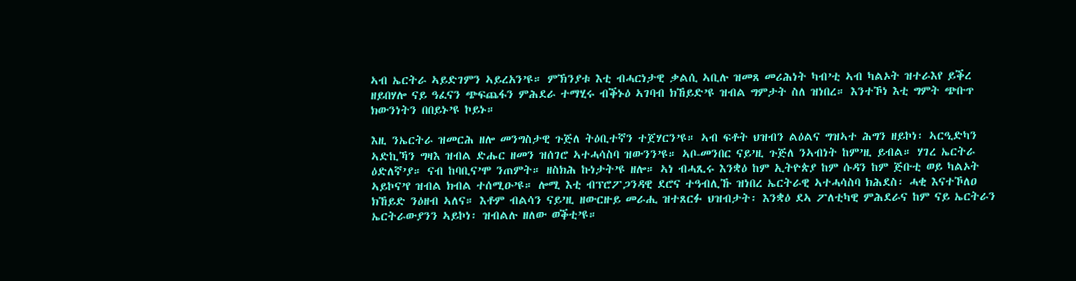ኣብ ኤርትራ ኣይድገምን ኣይረአን’ዩ። ምኽንያቱ እቲ ብሓርነታዊ ቃልሲ ኣቢሉ ዝመጸ መሪሕነት ካብ’ቲ ኣብ ካልኦት ዝተራእየ ይቕረ ዘይበሃሎ ናይ ዓፈናን ጭፍጨፋን ምሕደራ ተማሂሩ ብቕኑዕ ኣገባብ ክኸይድ’ዩ ዝብል ግምታት ስለ ዝነበረ። እንተኾነ እቲ ግምት ጭቡጥ ክውንነትን በበይኑ’ዩ ኮይኑ።

እዚ ንኤርትራ ዝመርሕ ዘሎ መንግስታዊ ጉጅለ ትዕቢተኛን ተጀሃርን’ዩ። ኣብ ፍቶት ህዝብን ልዕልና ግዝኣተ ሕግን ዘይኮነ፡ ኣርዒድካን ኣድኪኻን ግዛእ ዝብል ድሑር ዘመን ዝሰገሮ ኣተሓሳስባ ዝውንን’ዩ። ኣቦ-መንበር ናይ’ዚ ጉጅለ ንኣብነት ከም’ዚ ይብል። ሃገረ ኤርትራ ዕድለኛ’ያ። ናብ ከባቢና’ሞ ንጠምት። ዘስክሕ ኩነታት’ዩ ዘሎ። ኣነ ብሓጺሩ እንቋዕ ከም ኢትዮጵያ ከም ሱዳን ከም ጅቡቲ ወይ ካልኦት ኣይኮና’የ ዝብል ክብል ተሰሚዑ’ዩ። ሎሚ እቲ ብፕሮፖጋንዳዊ ደሮና ተዓብሊኹ ዝነበረ ኤርትራዊ ኣተሓሳስባ ክሕደስ፡ ሓቂ እናተኾለዐ ክኸይድ ንዕዘብ ኣለና። እቶም ብልሳን ናይ’ዚ ዘውርዙይ መራሒ ዝተጸርፉ ህዝብታት፡ እንቋዕ ደኣ ፖለቲካዊ ምሕደራና ከም ናይ ኤርትራን ኤርትራውያንን ኣይኮነ፡ ዝብልሉ ዘለው ወቕቲ’ዩ።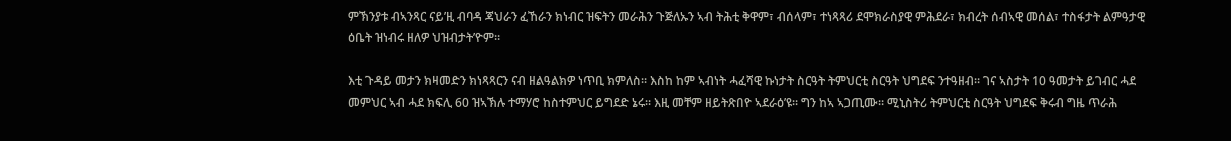ምኽንያቱ ብኣንጻር ናይ’ዚ ብባዳ ጃህራን ፈኸራን ክነብር ዝፍትን መራሕን ጉጅለኡን ኣብ ትሕቲ ቅዋም፣ ብሰላም፣ ተነጻጻሪ ደሞክራስያዊ ምሕደራ፣ ክብረት ሰብኣዊ መሰል፣ ተስፋታት ልምዓታዊ ዕቤት ዝነብሩ ዘለዎ ህዝብታት’ዮም።

እቲ ጉዳይ መታን ክዛመድን ክነጻጻርን ናብ ዘልዓልክዎ ነጥቢ ክምለስ። እስከ ከም ኣብነት ሓፈሻዊ ኩነታት ስርዓት ትምህርቲ ስርዓት ህግደፍ ንተዓዘብ። ገና ኣስታት 10 ዓመታት ይገብር ሓደ መምህር ኣብ ሓደ ክፍሊ 60 ዝኣኽሉ ተማሃሮ ከስተምህር ይግደድ ኔሩ። እዚ መቸም ዘይትጽበዮ ኣደራዕ’ዩ። ግን ከኣ ኣጋጢሙ። ሚኒስትሪ ትምህርቲ ስርዓት ህግደፍ ቅሩብ ግዜ ጥራሕ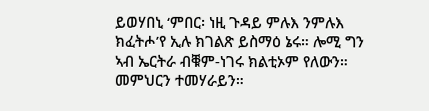ይወሃበኒ ‘ምበር፡ ነዚ ጉዳይ ምሉእ ንምሉእ ክፈትሖ’የ ኢሉ ክገልጽ ይስማዕ ኔሩ። ሎሚ ግን ኣብ ኤርትራ ብቑም-ነገሩ ክልቲኦም የለውን። መምህርን ተመሃራይን።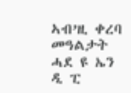ኣብ’ዚ ቀረባ መዓልታት ሓደ ዩ ኤን ዲ ፒ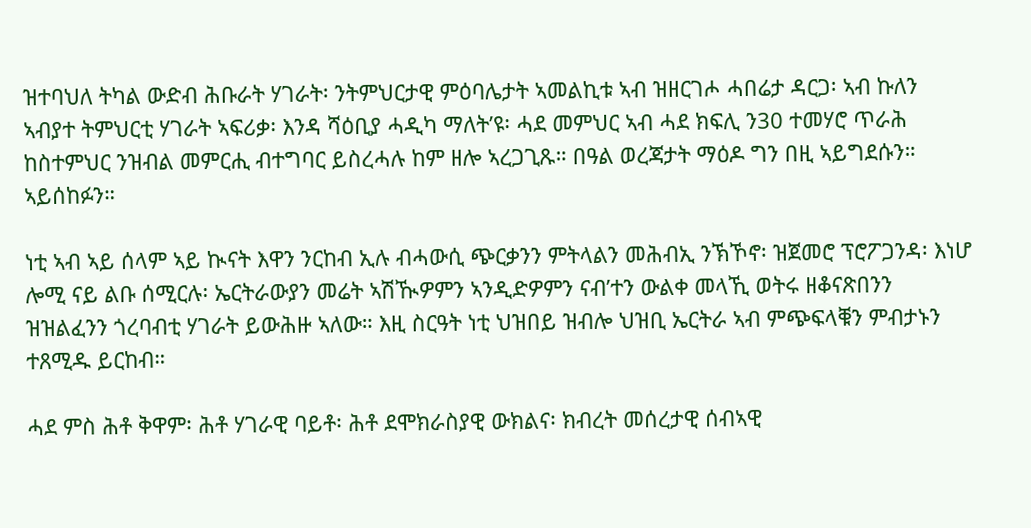ዝተባህለ ትካል ውድብ ሕቡራት ሃገራት፡ ንትምህርታዊ ምዕባሌታት ኣመልኪቱ ኣብ ዝዘርገሖ ሓበሬታ ዳርጋ፡ ኣብ ኩለን ኣብያተ ትምህርቲ ሃገራት ኣፍሪቃ፡ እንዳ ሻዕቢያ ሓዲካ ማለት’ዩ፡ ሓደ መምህር ኣብ ሓደ ክፍሊ ን30 ተመሃሮ ጥራሕ ከስተምህር ንዝብል መምርሒ ብተግባር ይስረሓሉ ከም ዘሎ ኣረጋጊጹ። በዓል ወረጃታት ማዕዶ ግን በዚ ኣይግደሱን። ኣይሰከፉን።

ነቲ ኣብ ኣይ ሰላም ኣይ ኲናት እዋን ንርከብ ኢሉ ብሓውሲ ጭርቃንን ምትላልን መሕብኢ ንኽኾኖ፡ ዝጀመሮ ፕሮፖጋንዳ፡ እነሆ ሎሚ ናይ ልቡ ሰሚርሉ፡ ኤርትራውያን መሬት ኣሽዂዎምን ኣንዲድዎምን ናብ’ተን ውልቀ መላኺ ወትሩ ዘቆናጽበንን ዝዝልፈንን ጎረባብቲ ሃገራት ይውሕዙ ኣለው። እዚ ስርዓት ነቲ ህዝበይ ዝብሎ ህዝቢ ኤርትራ ኣብ ምጭፍላቑን ምብታኑን ተጸሚዱ ይርከብ።

ሓደ ምስ ሕቶ ቅዋም፡ ሕቶ ሃገራዊ ባይቶ፡ ሕቶ ደሞክራስያዊ ውክልና፡ ክብረት መሰረታዊ ሰብኣዊ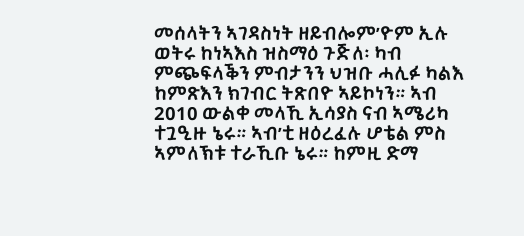መሰላትን ኣገዳስነት ዘይብሎም’ዮም ኢሉ ወትሩ ከነኣእስ ዝስማዕ ጉጅለ፡ ካብ ምጭፍላቕን ምብታንን ህዝቡ ሓሊፉ ካልእ ከምጽእን ክገብር ትጽበዮ ኣይኮነን። ኣብ 2010 ውልቀ መላኺ ኢሳያስ ናብ ኣሜሪካ ተጓዒዙ ኔሩ። ኣብ’ቲ ዘዕረፈሉ ሆቴል ምስ ኣምለኽቱ ተራኺቡ ኔሩ። ከምዚ ድማ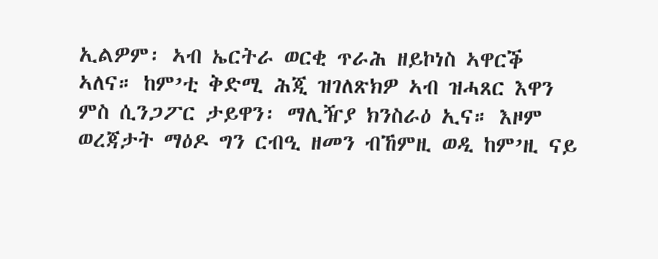ኢልዎም፡ ኣብ ኤርትራ ወርቂ ጥራሕ ዘይኮነስ ኣዋርቕ ኣለና። ከም’ቲ ቅድሚ ሕጂ ዝገለጽክዎ ኣብ ዝሓጸር እዋን ምስ ሲንጋፖር ታይዋን፡ ማሊዥያ ክንስራዕ ኢና። እዞም ወረጃታት ማዕዶ ግን ርብዒ ዘመን ብኸምዚ ወዲ ከም’ዚ ናይ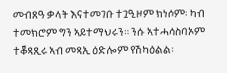መብጸዓ ቃላት እናተመገቡ ተጓዒዞም ክነሶም፡ ካብ ተመክሮም ግን ኣይተማህሩን። ንሱ ኣተሓሳስባኦም ተቖጻጺሩ ኣብ መጻኢ ዕድሎም የሽካዕልል፡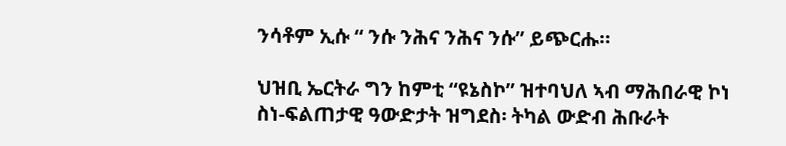ንሳቶም ኢሱ “ ንሱ ንሕና ንሕና ንሱ” ይጭርሑ።

ህዝቢ ኤርትራ ግን ከምቲ “ዩኔስኮ” ዝተባህለ ኣብ ማሕበራዊ ኮነ ስነ-ፍልጠታዊ ዓውድታት ዝግደስ፡ ትካል ውድብ ሕቡራት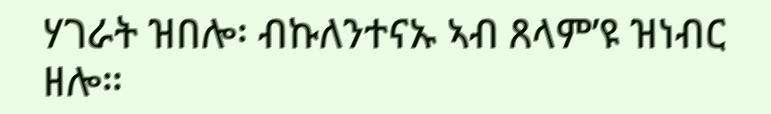ሃገራት ዝበሎ፡ ብኩለንተናኡ ኣብ ጸላም’ዩ ዝነብር ዘሎ።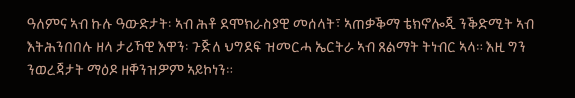ዓለምና ኣብ ኩሉ ዓውድታት፡ ኣብ ሕቶ ደሞክራስያዊ መሰላት፣ ኣጠቃቕማ ቴክኖሎጂ ንቕድሚት ኣብ እትሕንበበሉ ዘላ ታሪኻዊ እዋን፡ ጉጅለ ህግደፍ ዝመርሓ ኤርትራ ኣብ ጸልማት ትነብር ኣላ። እዚ ግን ንወረጃታት ማዕዶ ዘቐንዝዎም ኣይኮነን።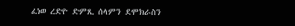ፈነወ ረድዮ ድምጺ ሰላምን ደሞክራስን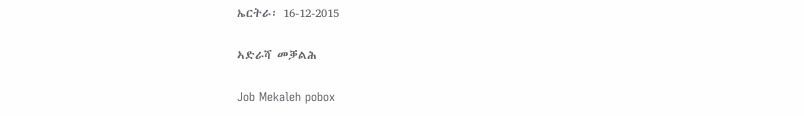ኤርትራ፡ 16-12-2015

ኣድራሻ መቓልሕ

Job Mekaleh pobox